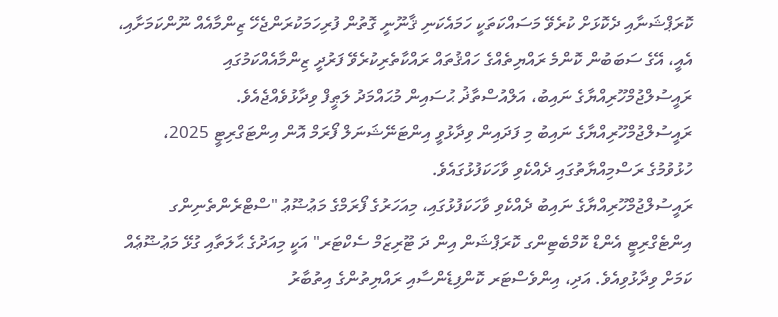ކޮރަޕްޝަނާއި ދެކޮޅަށް ކުރެވޭ މަސައްކަތަކީ ހަމައެކަނި ޤާނޫނީ ގޮތުން ފުރިހަމަކުރަންޖެހޭ ޒިންމާއެއް ނޫންކަމަށާއި، އެއީ، އޭގެ ސަބަބުން ކޮންމެ ރައްޔިތެއްގެ ހައްޤުތައް ރައްކާތެރިކުރެވޭ ފަރުދީ ޒިންމާއެއްކަމުގައި ރައީސުލްޖުމްހޫރިއްޔާގެ ނައިބު، އަލްއުސްތާޛު ޙުސައިން މުޙައްމަދު ލަޠީފް ވިދާޅުވެއްޖެއެވެ.
ރައީސުލްޖުމްހޫރިއްޔާގެ ނައިބު މި ފަދައިން ވިދާޅުވީ އިންޓަނޭޝަނަލް ފޯރަމް އޮން އިންޓަގްރިޓީ 2025، ހުޅުވުމުގެ ރަސްމިއްޔާތުގައި ދެއްކެވި ވާހަކަފުޅުގައެވެ.
ރައީސުލްޖުމްހޫރިއްޔާގެ ނައިބު ދެއްކެވި ވާހަކަފުޅުގައި، މިއަހަރުގެ ފޯރަމްގެ މަޢުޟޫޢު "ސްޓްރެންތެނިންގ އިންޓެގްރިޓީ އެންޑް ކޮމްބެޓިންގ ކޮރަޕްޝަން އިން ދަ ޓޫރިޒަމް ސެކްޓަރ" އަކީ މިއަދުގެ ޙާލަތާއި ގުޅޭ މަޢުޟޫޢެއް ކަމަށް ވިދާޅުވިއެވެ. އަދި، އިންވެސްޓަރ ކޮންފިޑެންސާއި ރައްޔިތުންގެ އިތުބާރު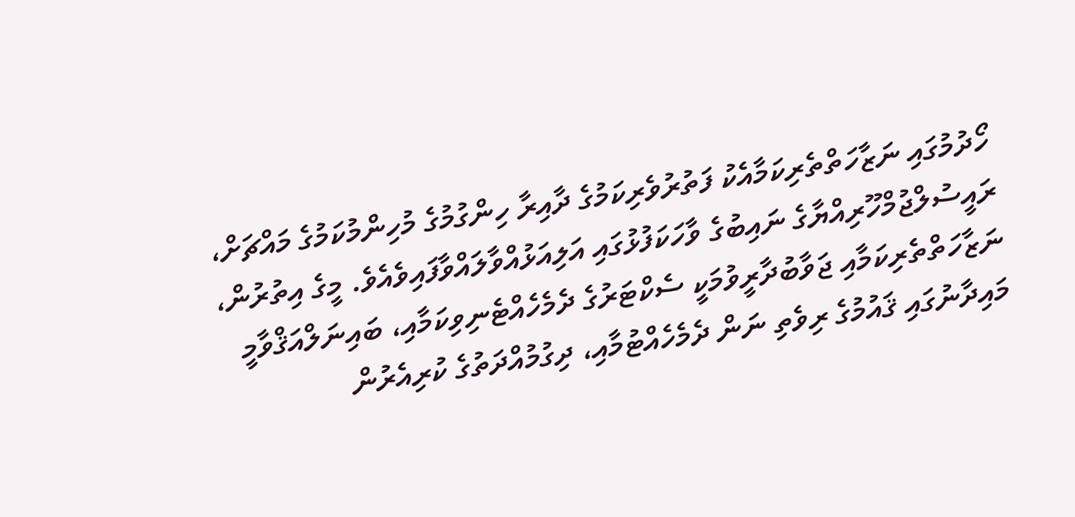ހޯދުމުގައި ނަޒާހަތްތެރިކަމާއެކު ފަތުރުވެރިކަމުގެ ދާއިރާ ހިންގުމުގެ މުހިންމުކަމުގެ މައްޗަށް، ރައީސުލްޖުމްހޫރިއްޔާގެ ނައިބުގެ ވާހަކަފުޅުގައި އަލިއަޅުއްވާލައްވާފައިވެއެވެ. މީގެ އިތުރުން، ނަޒާހަތްތެރިކަމާއި ޖަވާބުދާރީވުމަކީ ސެކްޓަރުގެ ދެމެހެއްޓެނިވިކަމާއި، ބައިނަލްއަޤްވާމީ މައިދާނުގައި ޤައުމުގެ ރިވެތި ނަން ދެމެހެއްޓުމާއި، ދިގުމުއްދަތުގެ ކުރިއެރުން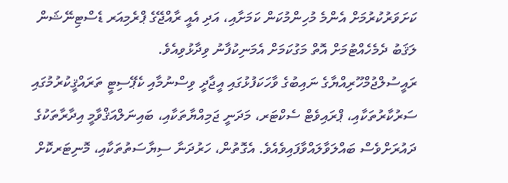ކަށަވަރުކުރުމަށް އެންމެ މުހިންމުކަން ކަމަށާއި، އަދި އެއީ ރާއްޖޭގެ ޕްރެމިއަރ ޑެސްޓިނޭޝަން ލަޤަބު ދެމެހެއްޓުމަށް އޮތް މަގުކަމަށް އެމަނިކުފާނު ވިދާޅުވިއެވެ.
ރައީސުލްޖުމްހޫރިއްޔާގެ ނައިބުގެ ވާހަކަފުޅުގައި އީޖާދީ ވިސްނުމާއި ކެޕޭސިޓީ ތަރައްޤީކުރުމުގައި ސަރުކާރުތަކާއި، ޕްރައިވެޓް ސެކްޓަރ، މަދަނީ ޖަމިއްޔާތަކާއި، ބައިނަލްއަޤްވާމީ އިދާރާތަކުގެ ދައުރަށްވެސް ބައްލަވާލައްވާފައިވެއެވެ. އެގޮތުން، ހަރުދަނާ ސިޔާސަތުތަކާއި، މޮނިޓަރކޮށް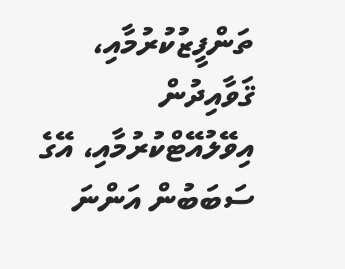ތަންފީޒުކުރުމާއި، ޤަވާއިދުން އިވޭލުއޭޓްކުރުމާއި، އޭގެ ސަބަބުން އަންނަ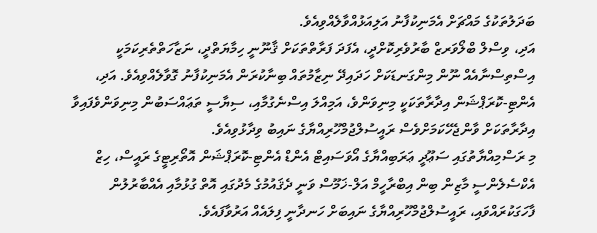ބަދަލުތަކުގެ މައްޗަށް އެމަނިކުފާނު އަލިއަޅުއްވާލެއްވިއެވެ.
އަދި، ވިސްލް ބްލޯވަރޒް ބާރުވެރިކޮށްދީ، އެފަދަ ފަރާތްތަކަށް ޤާނޫނީ ހިމާޔަތްދީ، ނަޒާހަތްތެރިކަމަކީ އިސްތިސްނާއެއް ނޫން މިންގަނޑަކަށް ހަދައިދޭ ނިޒާމުތައް ބިނާކުރަން އެމަނިކުފާނު ގޮވާލެއްވިއެވެ. އަދި، އެންޓި-ކޮރަޕްޝަން އިދާރާތަކަކީ މިނިވަންވެ، އަމިއްލަ އިސްނެގުމާއި، ސިޔާސީ ތަޢައްސަބުން މިނިވަންވެފައިވާ އިދާރާތަކަށް ވާންޖެހޭކަމަށްވެސް ރައީސުލްޖުމްހޫރިއްޔާގެ ނައިބު ވިދާޅުވިއެވެ.
މި ރަސްމިއްޔާތުގައި ސަޢޫދީ ޢަރަބިއްޔާގެ އޯވަސައިޓް އެންޑް އެންޓި-ކޮރަޕްޝަން އޮތޯރިޓީގެ ރައީސް، ހިޒް އެކްސެލެންސީ މާޒިން ބިން އިބްރާހީމް އަލް-ޚަމޫސް ވަނީ ދެޤައުމުގެ މެދުގައި އޮތް ގުޅުމާއި އެއްބާރުލުން ފާހަގަކުރައްވައި، ރައީސުލްޖުމްހޫރިއްޔާގެ ނައިބަށް ހަނދާނީ ފިލައެއް އަރުވާފައެވެ.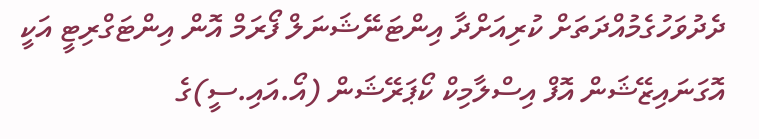ދެދުވަހުގެމުއްދަތަށް ކުރިއަށްދާ އިންޓަނޭޝަނަލް ފޯރަމް އޮން އިންޓަގްރިޓީ އަކީ އޮގަނައިޒޭޝަން އޮފް އިސްލާމިކް ކޯޕަރޭޝަން (އޯ.އައި.ސީ)ގެ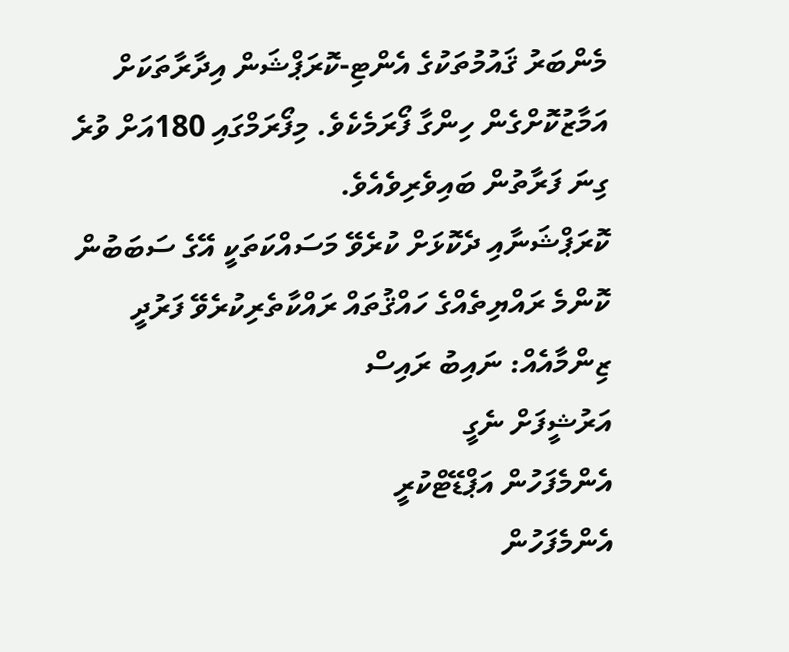މެންބަރު ޤައުމުތަކުގެ އެންޓި-ކޮރަޕްޝަން އިދާރާތަކަށް އަމާޒުކޮށްގެން ހިންގާ ފޯރަމެކެވެ. މިފޯރަމްގައި 180އަށް ވުރެ ގިނަ ފަރާތުން ބައިވެރިވެއެވެ.
ކޮރަޕްޝަނާއި ދެކޮޅަށް ކުރެވޭ މަސައްކަތަކީ އޭގެ ސަބަބުން ކޮންމެ ރައްޔިތެއްގެ ހައްޤުތައް ރައްކާތެރިކުރެވޭ ފަރުދީ ޒިންމާއެއް: ނައިބު ރައިސް
އަރުޝީފަށް ނެގީ
އެންމެފަހުން އަޕްޑޭޓްކުރީ
އެންމެފަހުން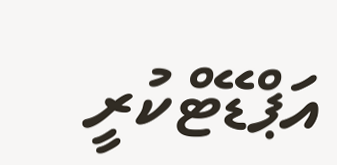އަޕްޑޭޓްކުރީ